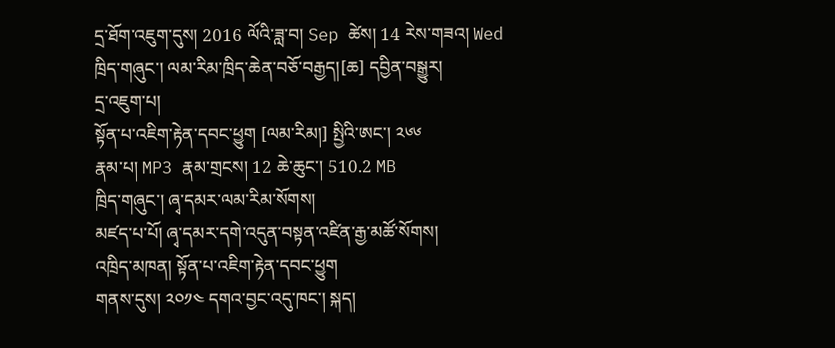དྲ་ཐོག་འཇུག་དུས། 2016 ལོའི་ཟླ་བ། Sep ཚེས། 14 རེས་གཟའ། Wed
ཁྲིད་གཞུང་། ལམ་རིམ་ཁྲིད་ཆེན་བཅོ་བརྒྱད།[ཆ] དབྱིན་བསྒྱུར།
དྲ་འཇུག་པ།
སྟོན་པ་འཇིག་རྟེན་དབང་ཕྱུག [ལམ་རིམ།] སྤྱིའི་ཨང་། ༢༦༦
རྣམ་པ། MP3 རྣམ་གྲངས། 12 ཆེ་ཆུང་། 510.2 MB
ཁྲིད་གཞུང་། ཞྭ་དམར་ལམ་རིམ་སོགས།
མཛད་པ་པོ། ཞྭ་དམར་དགེ་འདུན་བསྟན་འཛིན་རྒྱ་མཚོ་སོགས།
འཁྲིད་མཁན། སྟོན་པ་འཇིག་རྟེན་དབང་ཕྱུག
གནས་དུས། ༢༠༡༤ དགའ་བྱང་འདུ་ཁང་། སྐད།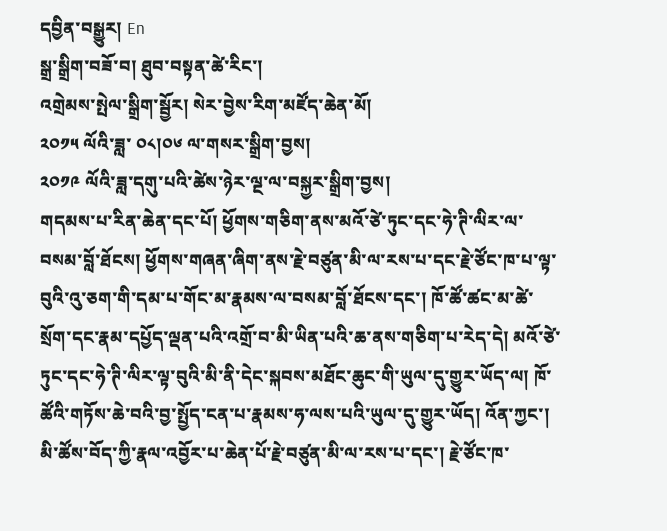དབྱིན་བསྒྱུར། En
སྒྲ་སྒྲིག་བཟོ་བ། ཐུབ་བསྟན་ཚེ་རིང་།
འགྲེམས་སྤེལ་སྒྲིག་སྦྱོར། སེར་བྱེས་རིག་མཛོད་ཆེན་མོ།
༢༠༡༥ ལོའི་ཟླ་ ༠༨།༠༦ ལ་གསར་སྒྲིག་བྱས།
༢༠༡༩ ལོའི་ཟླ་དགུ་པའི་ཚེས་ཉེར་ལྔ་ལ་བསྐྱར་སྒྲིག་བྱས།
གདམས་པ་རིན་ཆེན་དང་པོ། ཕྱོགས་གཅིག་ནས་མའོ་ཙེ་ཏུང་དང་ཧེ་ཊི་ལིར་ལ་བསམ་བློ་ཐོངས། ཕྱོགས་གཞན་ཞིག་ནས་རྗེ་བཙུན་མི་ལ་རས་པ་དང་རྗེ་ཙོང་ཁ་པ་ལྟ་བུའི་འུ་ཅག་གི་དམ་པ་གོང་མ་རྣམས་ལ་བསམ་བློ་ཐོངས་དང་། ཁོ་ཚོ་ཚང་མ་ཚེ་སྲོག་དང་རྣམ་དཔྱོད་ལྡན་པའི་འགྲོ་བ་མི་ཡིན་པའི་ཆ་ནས་གཅིག་པ་རེད་དེ། མའོ་ཙེ་ཏུང་དང་ཧེ་ཊི་ལིར་ལྟ་བུའི་མི་ནི་དེང་སྐབས་མཐོང་ཆུང་གི་ཡུལ་དུ་གྱུར་ཡོད་ལ། ཁོ་ཚོའི་གཏོས་ཆེ་བའི་བྱ་སྤྱོད་ངན་པ་རྣམས་ཧ་ལས་པའི་ཡུལ་དུ་གྱུར་ཡོད། འོན་ཀྱང་། མི་ཚོས་བོད་ཀྱི་རྣལ་འབྱོར་པ་ཆེན་པོ་རྗེ་བཙུན་མི་ལ་རས་པ་དང་། རྗེ་ཙོང་ཁ་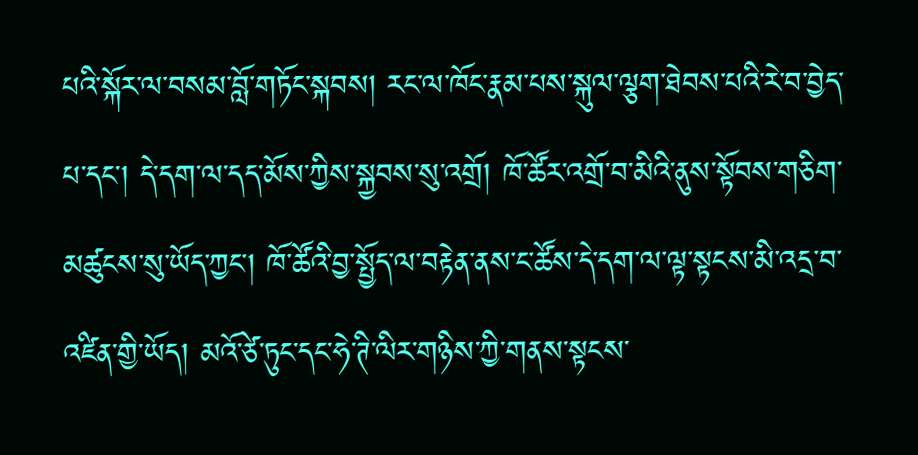པའི་སྐོར་ལ་བསམ་བློ་གཏོང་སྐབས། རང་ལ་ཁོང་རྣམ་པས་སྐུལ་ལྕག་ཐེབས་པའི་རེ་བ་བྱེད་པ་དང་། དེ་དག་ལ་དད་མོས་ཀྱིས་སྐྱབས་སུ་འགྲོ། ཁོ་ཚོར་འགྲོ་བ་མིའི་ནུས་སྟོབས་གཅིག་མཚུངས་སུ་ཡོད་ཀྱང་། ཁོ་ཚོའི་བྱ་སྤྱོད་ལ་བརྟེན་ནས་ང་ཚོས་དེ་དག་ལ་ལྟ་སྟངས་མི་འདྲ་བ་འཛིན་གྱི་ཡོད། མའོ་ཙེ་ཏུང་དང་ཧེ་ཊི་ལིར་གཉིས་ཀྱི་གནས་སྟངས་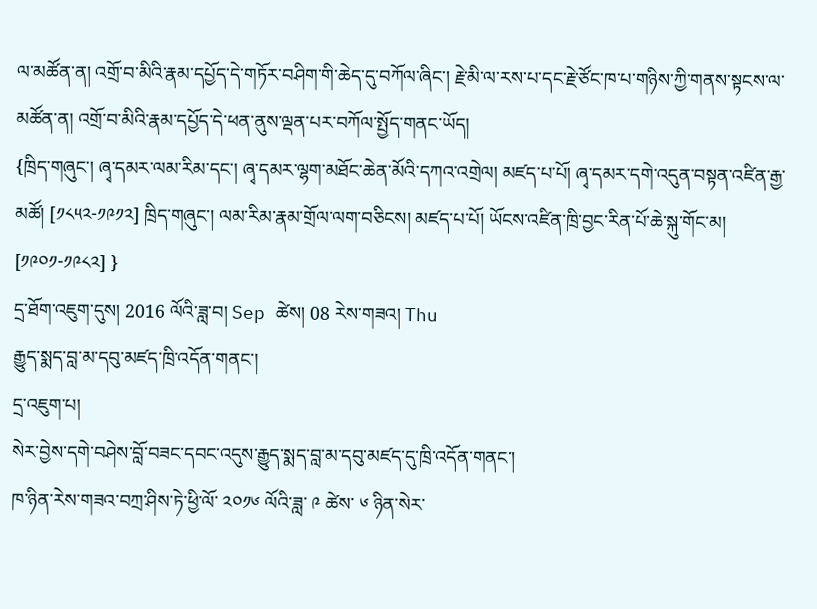ལ་མཚོན་ན། འགྲོ་བ་མིའི་རྣམ་དཔྱོད་དེ་གཏོར་བཤིག་གི་ཆེད་དུ་བཀོལ་ཞིང་། རྗེ་མི་ལ་རས་པ་དང་རྗེ་ཙོང་ཁ་པ་གཉིས་ཀྱི་གནས་སྟངས་ལ་མཚོན་ན། འགྲོ་བ་མིའི་རྣམ་དཔྱོད་དེ་ཕན་ནུས་ལྡན་པར་བཀོལ་སྤྱོད་གནང་ཡོད།
{ཁྲིད་གཞུང་། ཞྭ་དམར་ལམ་རིམ་དང་། ཞྭ་དམར་ལྷག་མཐོང་ཆེན་མོའི་དཀའ་འགྲེལ། མཛད་པ་པོ། ཞྭ་དམར་དགེ་འདུན་བསྟན་འཛིན་རྒྱ་མཚོ། [༡༨༥༢-༡༩༡༢] ཁྲིད་གཞུང་། ལམ་རིམ་རྣམ་གྲོལ་ལག་བཅིངས། མཛད་པ་པོ། ཡོངས་འཛིན་ཁྲི་བྱང་རིན་པོ་ཆེ་སྐུ་གོང་མ། [༡༩༠༡-༡༩༨༢] }
དྲ་ཐོག་འཇུག་དུས། 2016 ལོའི་ཟླ་བ། Sep ཚེས། 08 རེས་གཟའ། Thu
རྒྱུད་སྨད་བླ་མ་དབུ་མཛད་ཁྲི་འདོན་གནང་།
དྲ་འཇུག་པ།
སེར་བྱེས་དགེ་བཤེས་བློ་བཟང་དབང་འདུས་རྒྱུད་སྨད་བླ་མ་དབུ་མཛད་དུ་ཁྲི་འདོན་གནང་།
ཁ་ཉིན་རེས་གཟའ་བཀྲ་ཤིས་ཏེ་ཕྱི་ལོ་ ༢༠༡༦ ལོའི་ཟླ་ ༩ ཚེས་ ༦ ཉིན་སེར་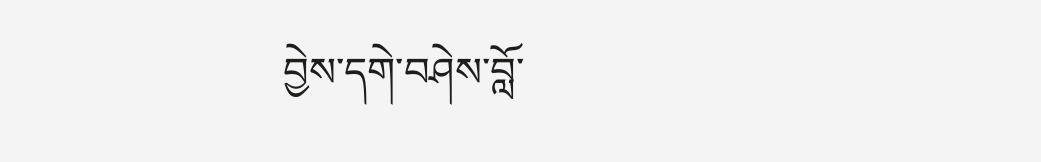བྱེས་དགེ་བཤེས་བློ་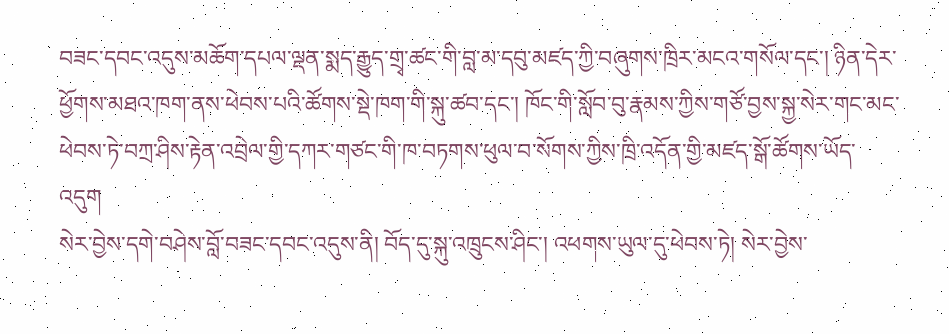བཟང་དབང་འདུས་མཆོག་དཔལ་ལྡན་སྨད་རྒྱུད་གྲྭ་ཚང་གི་བླ་མ་དབུ་མཛད་ཀྱི་བཞུགས་ཁྲིར་མངའ་གསོལ་དང་། ཉིན་དེར་ཕྱོགས་མཐའ་ཁག་ནས་ཕེབས་པའི་ཚོགས་སྡེ་ཁག་གི་སྐུ་ཚབ་དང་། ཁོང་གི་སློབ་བུ་རྣམས་ཀྱིས་གཙོ་བྱས་སྐྱ་སེར་གང་མང་ཕེབས་ཏེ་བཀྲ་ཤིས་རྟེན་འབྲེལ་གྱི་དཀར་གཙང་གི་ཁ་བཏགས་ཕུལ་བ་སོགས་ཀྱིས་ཁྲི་འདོན་གྱི་མཛད་སྒོ་ཚོགས་ཡོད་འདུག
སེར་བྱེས་དགེ་བཤེས་བློ་བཟང་དབང་འདུས་ནི། བོད་དུ་སྐུ་འཁྲུངས་ཤིང་། འཕགས་ཡུལ་དུ་ཕེབས་ཏེ། སེར་བྱེས་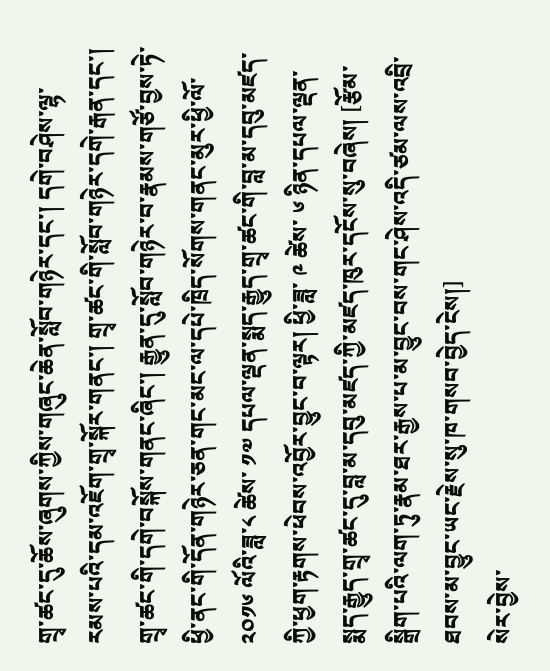གྲྭ་ཚང་དུ་ཆོས་ཞུགས་ཀྱིས་གཞུང་ཆེན་སློབ་གཉེར་དང་། དགེ་བཤེས་ལྷ་རམས་པའི་དམ་འཇོག་གྲྭ་སྐོར་གནང་། གྲྭ་ཚང་གི་སློབ་གཉེར་དགེ་རྒན་དང་། གྲྭ་ཚང་གི་དགེ་བསྐོས་གནང་ཞིང་། རྒྱུན་དུ་སློབ་གཉེར་བ་རྣམས་གཙོ་བྱས་ཏེ་ཕྱི་ནང་གི་དོན་གཉེར་ཅན་གང་མང་ལ་དཔེ་ཁྲིད་སོགས་གནང་མུར་ཕྱི་ལོ་༢༠༡༦ ལོའི་ཟླ་༨ ཚེས་ ༡༧ དཔལ་ལྡན་སྨད་རྒྱུད་གྲྭ་ཚང་གི་བླ་མ་དབུ་མཛད་ཀྱི་ཕྱག་རྟགས་ཕེབས་འབྱོར་བྱུང་བ་ལྟར། ཕྱི་ཟླ་ ༩ ཚེས་ ༦ ཉིན་དཔལ་ལྡན་སྨད་རྒྱུད་གྲྭ་ཚང་དུ་བླ་མ་དབུ་མཛད་ཀྱི་མཛད་ཁུར་དངོས་སུ་བཞེས། [རྩོམ་སྒྲིག་པའི་ལག་ཏུ་རྣམ་ཐར་རྒྱས་པ་མ་བྱུང་བས་གང་ཤེས་འདི་ཙམ་ལས་འབྲི་ཐབས་མ་བྱུང་ཡང་རྗེས་སུ་ཁ་གསབ་བྱེད་ངེས།]
སེར་བྱེས་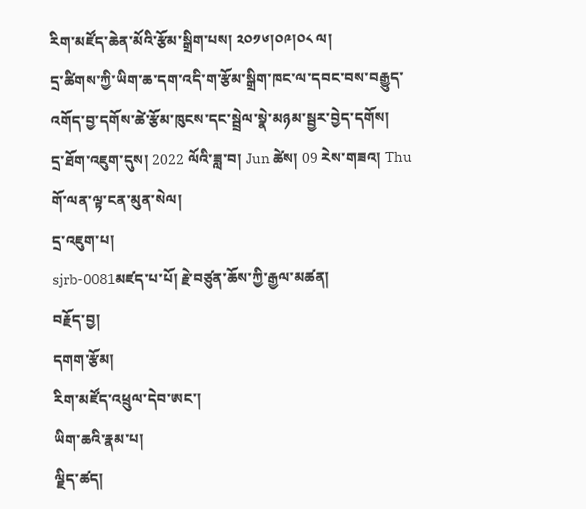རིག་མཛོད་ཆེན་མོའི་རྩོམ་སྒྲིག་པས། ༢༠༡༦།༠༩།༠༨ ལ།
དྲ་ཚིགས་ཀྱི་ཡིག་ཆ་དག་འདི་ག་རྩོམ་སྒྲིག་ཁང་ལ་དབང་བས་བརྒྱུད་འགོད་བྱ་དགོས་ཚེ་རྩོམ་ཁུངས་དང་སྦྲེལ་སྣེ་མཉམ་སྦྱར་བྱེད་དགོས།
དྲ་ཐོག་འཇུག་དུས། 2022 ལོའི་ཟླ་བ། Jun ཚེས། 09 རེས་གཟའ། Thu
གོ་ལན་ལྟ་ངན་མུན་སེལ།
དྲ་འཇུག་པ།
sjrb-0081མཛད་པ་པོ། རྗེ་བཙུན་ཆོས་ཀྱི་རྒྱལ་མཚན།
བརྗོད་བྱ།
དགག་རྩོམ།
རིག་མཛོད་འཕྲུལ་དེབ་ཨང་།
ཡིག་ཆའི་རྣམ་པ།
ལྗིད་ཚད།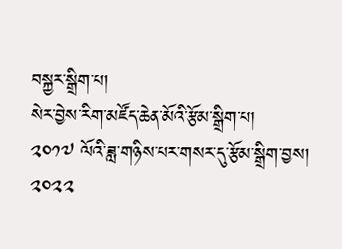བསྐྱར་སྒྲིག་པ།
སེར་བྱེས་རིག་མཛོད་ཆེན་མོའི་རྩོམ་སྒྲིག་པ།
༢༠༡༧ ལོའི་ཟླ་གཉིས་པར་གསར་དུ་རྩོམ་སྒྲིག་བྱས།
༢༠༢༢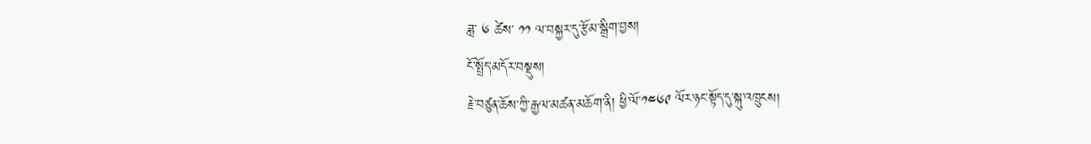ཟླ་ ༦ ཚེས་ ༡༡ ལ་བསྐྱར་དུ་རྩོམ་སྒྲིག་བྱས།
ངོ་སྤྲོད་མདོར་བསྡུས།
རྗེ་བཙུན་ཆོས་ཀྱི་རྒྱལ་མཚན་མཆོག་ནི། ཕྱི་ལོ་༡༤༦༩ ལོར་ཉང་སྟོད་དུ་སྐུ་འཁྲུངས།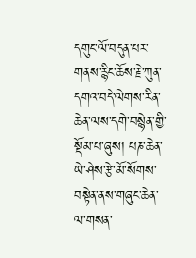དགུང་ལོ་བདུན་པར་གནས་རྙིང་ཆོས་རྗེ་ཀུན་དགའ་བདེ་ལེགས་རིན་ཆེན་ལས་དགེ་བསྙེན་གྱི་སྡོམ་པ་ཞུས། པཎ་ཆེན་ཡེ་ཤེས་རྩེ་མོ་སོགས་བསྟེན་ནས་གཞུང་ཆེན་ལ་གསན་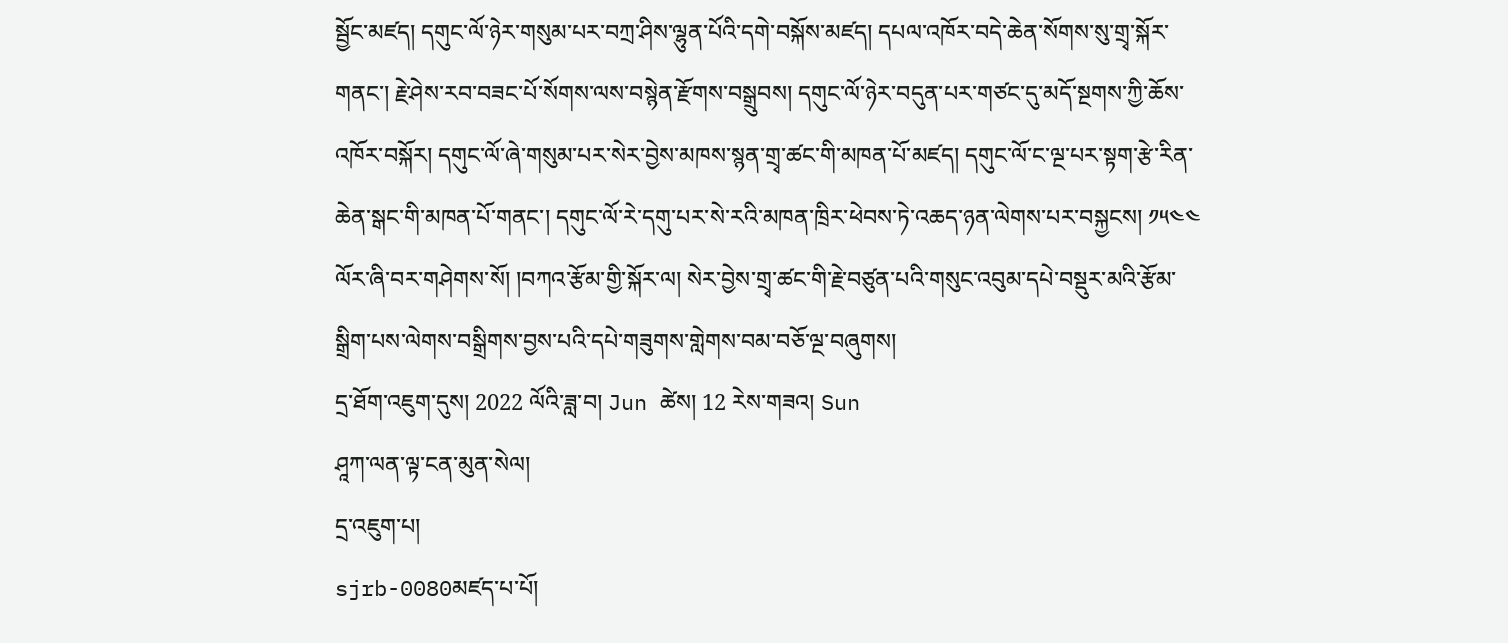སྦྱོང་མཛད། དགུང་ལོ་ཉེར་གསུམ་པར་བཀྲ་ཤིས་ལྷུན་པོའི་དགེ་བསྐོས་མཛད། དཔལ་འཁོར་བདེ་ཆེན་སོགས་སུ་གྲྭ་སྐོར་གནང་། རྗེ་ཤེས་རབ་བཟང་པོ་སོགས་ལས་བསྙེན་རྫོགས་བསྒྲུབས། དགུང་ལོ་ཉེར་བདུན་པར་གཙང་དུ་མདོ་སྔགས་ཀྱི་ཆོས་འཁོར་བསྐོར། དགུང་ལོ་ཞེ་གསུམ་པར་སེར་བྱེས་མཁས་སྙན་གྲྭ་ཚང་གི་མཁན་པོ་མཛད། དགུང་ལོ་ང་ལྔ་པར་སྟག་རྩེ་རིན་ཆེན་སྒང་གི་མཁན་པོ་གནང་། དགུང་ལོ་རེ་དགུ་པར་སེ་རའི་མཁན་ཁྲིར་ཕེབས་ཏེ་འཆད་ཉན་ལེགས་པར་བསྐྱངས། ༡༥༤༤ ལོར་ཞི་བར་གཤེགས་སོ། །བཀའ་རྩོམ་གྱི་སྐོར་ལ། སེར་བྱེས་གྲྭ་ཚང་གི་རྗེ་བཙུན་པའི་གསུང་འབུམ་དཔེ་བསྡུར་མའི་རྩོམ་སྒྲིག་པས་ལེགས་བསྒྲིགས་བྱས་པའི་དཔེ་གཟུགས་གླེགས་བམ་བཅོ་ལྔ་བཞུགས།
དྲ་ཐོག་འཇུག་དུས། 2022 ལོའི་ཟླ་བ། Jun ཚེས། 12 རེས་གཟའ། Sun
ཤཱཀ་ལན་ལྟ་ངན་མུན་སེལ།
དྲ་འཇུག་པ།
sjrb-0080མཛད་པ་པོ།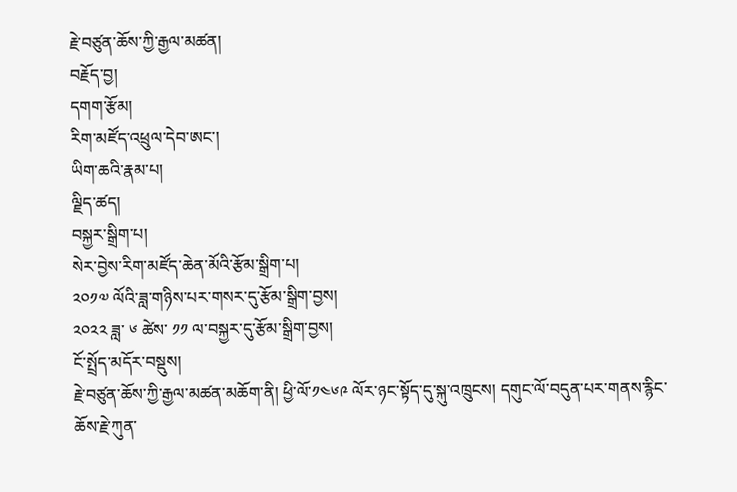རྗེ་བཙུན་ཆོས་ཀྱི་རྒྱལ་མཚན།
བརྗོད་བྱ།
དགག་རྩོམ།
རིག་མཛོད་འཕྲུལ་དེབ་ཨང་།
ཡིག་ཆའི་རྣམ་པ།
ལྗིད་ཚད།
བསྐྱར་སྒྲིག་པ།
སེར་བྱེས་རིག་མཛོད་ཆེན་མོའི་རྩོམ་སྒྲིག་པ།
༢༠༡༧ ལོའི་ཟླ་གཉིས་པར་གསར་དུ་རྩོམ་སྒྲིག་བྱས།
༢༠༢༢ ཟླ་ ༦ ཚེས་ ༡༡ ལ་བསྐྱར་དུ་རྩོམ་སྒྲིག་བྱས།
ངོ་སྤྲོད་མདོར་བསྡུས།
རྗེ་བཙུན་ཆོས་ཀྱི་རྒྱལ་མཚན་མཆོག་ནི། ཕྱི་ལོ་༡༤༦༩ ལོར་ཉང་སྟོད་དུ་སྐུ་འཁྲུངས། དགུང་ལོ་བདུན་པར་གནས་རྙིང་ཆོས་རྗེ་ཀུན་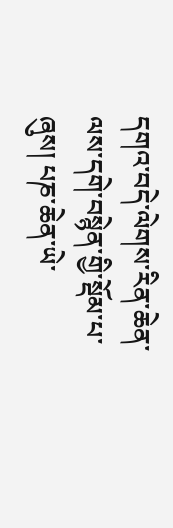དགའ་བདེ་ལེགས་རིན་ཆེན་ལས་དགེ་བསྙེན་གྱི་སྡོམ་པ་ཞུས། པཎ་ཆེན་ཡེ་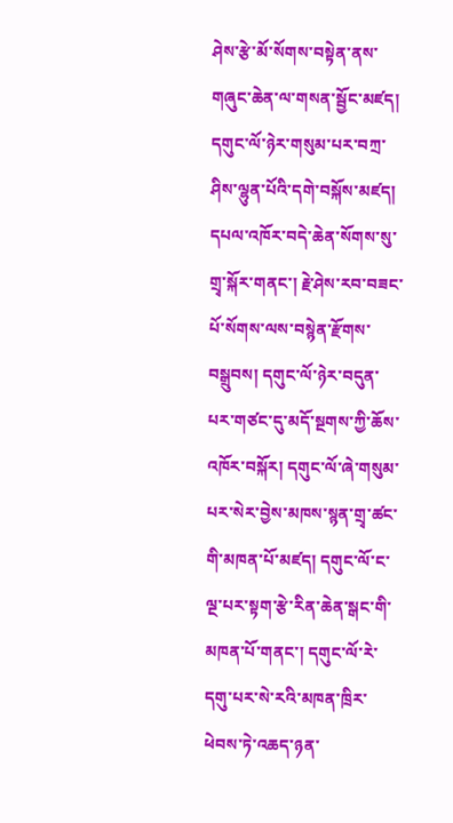ཤེས་རྩེ་མོ་སོགས་བསྟེན་ནས་གཞུང་ཆེན་ལ་གསན་སྦྱོང་མཛད། དགུང་ལོ་ཉེར་གསུམ་པར་བཀྲ་ཤིས་ལྷུན་པོའི་དགེ་བསྐོས་མཛད། དཔལ་འཁོར་བདེ་ཆེན་སོགས་སུ་གྲྭ་སྐོར་གནང་། རྗེ་ཤེས་རབ་བཟང་པོ་སོགས་ལས་བསྙེན་རྫོགས་བསྒྲུབས། དགུང་ལོ་ཉེར་བདུན་པར་གཙང་དུ་མདོ་སྔགས་ཀྱི་ཆོས་འཁོར་བསྐོར། དགུང་ལོ་ཞེ་གསུམ་པར་སེར་བྱེས་མཁས་སྙན་གྲྭ་ཚང་གི་མཁན་པོ་མཛད། དགུང་ལོ་ང་ལྔ་པར་སྟག་རྩེ་རིན་ཆེན་སྒང་གི་མཁན་པོ་གནང་། དགུང་ལོ་རེ་དགུ་པར་སེ་རའི་མཁན་ཁྲིར་ཕེབས་ཏེ་འཆད་ཉན་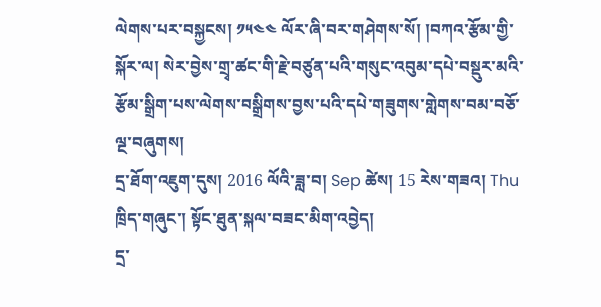ལེགས་པར་བསྐྱངས། ༡༥༤༤ ལོར་ཞི་བར་གཤེགས་སོ། །བཀའ་རྩོམ་གྱི་སྐོར་ལ། སེར་བྱེས་གྲྭ་ཚང་གི་རྗེ་བཙུན་པའི་གསུང་འབུམ་དཔེ་བསྡུར་མའི་རྩོམ་སྒྲིག་པས་ལེགས་བསྒྲིགས་བྱས་པའི་དཔེ་གཟུགས་གླེགས་བམ་བཅོ་ལྔ་བཞུགས།
དྲ་ཐོག་འཇུག་དུས། 2016 ལོའི་ཟླ་བ། Sep ཚེས། 15 རེས་གཟའ། Thu
ཁྲིད་གཞུང་། སྟོང་ཐུན་སྐལ་བཟང་མིག་འབྱེད།
དྲ་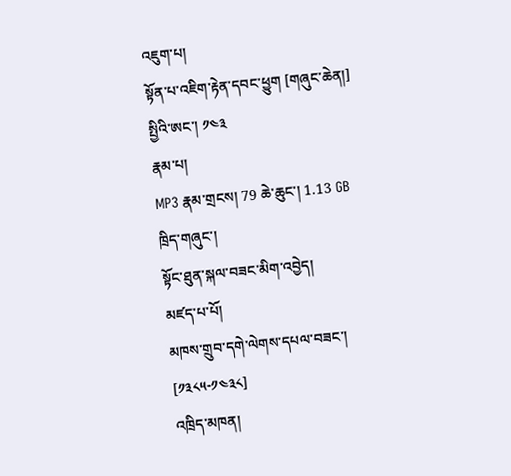འཇུག་པ།
སྟོན་པ་འཇིག་རྟེན་དབང་ཕྱུག [གཞུང་ཆེན།] སྤྱིའི་ཨང་། ༡༤༣
རྣམ་པ།
MP3 རྣམ་གྲངས། 79 ཆེ་ཆུང་། 1.13 GB
ཁྲིད་གཞུང་།
སྟོང་ཐུན་སྐལ་བཟང་མིག་འབྱེད།
མཛད་པ་པོ།
མཁས་གྲུབ་དགེ་ལེགས་དཔལ་བཟང་། [༡༣༨༥-༡༤༣༨]
འཁྲིད་མཁན།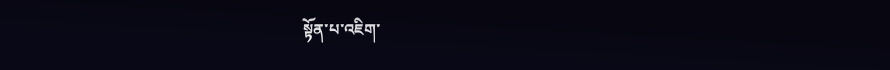སྟོན་པ་འཇིག་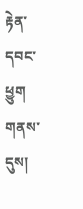རྟེན་དབང་ཕྱུག
གནས་དུས།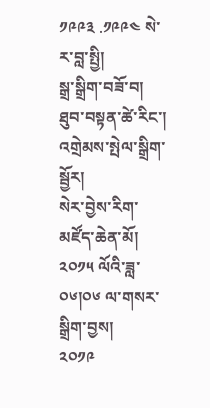༡༩༩༣ .༡༩༩༤ སེ་ར་བླ་སྤྱི།
སྒྲ་སྒྲིག་བཟོ་བ།
ཐུབ་བསྟན་ཚེ་རིང་།
འགྲེམས་སྤེལ་སྒྲིག་སྦྱོར།
སེར་བྱེས་རིག་མཛོད་ཆེན་མོ།
༢༠༡༥ ལོའི་ཟླ་ ༠༦།༠༦ ལ་གསར་སྒྲིག་བྱས།
༢༠༡༩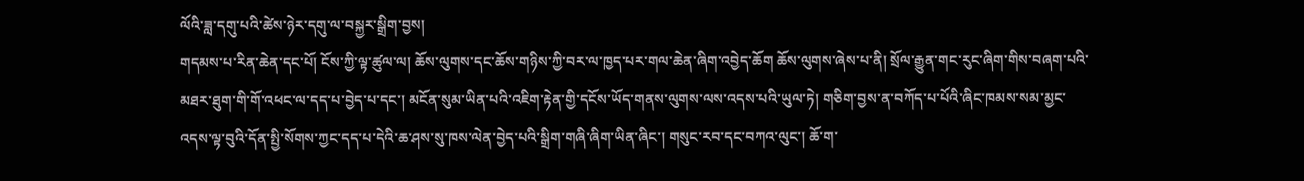ལོའི་ཟླ་དགུ་པའི་ཚེས་ཉེར་དགུ་ལ་བསྐྱར་སྒྲིག་བྱས།
གདམས་པ་རིན་ཆེན་དང་པོ། ངོས་ཀྱི་ལྟ་ཚུལ་ལ། ཆོས་ལུགས་དང་ཆོས་གཉིས་ཀྱི་བར་ལ་ཁྱད་པར་གལ་ཆེན་ཞིག་འབྱེད་ཆོག ཆོས་ལུགས་ཞེས་པ་ནི། སྲོལ་རྒྱུན་གང་རུང་ཞིག་གིས་བཞག་པའི་མཐར་ཐུག་གི་གོ་འཕང་ལ་དད་པ་བྱེད་པ་དང་། མངོན་སུམ་ཡིན་པའི་འཇིག་རྟེན་གྱི་དངོས་ཡོད་གནས་ལུགས་ལས་འདས་པའི་ཡུལ་ཏེ། གཅིག་བྱས་ན་བཀོད་པ་པོའི་ཞིང་ཁམས་སམ་མྱང་འདས་ལྟ་བུའི་དོན་སྤྱི་སོགས་ཀྱང་དད་པ་དེའི་ཆ་ཤས་སུ་ཁས་ལེན་བྱེད་པའི་སྒྲིག་གཞི་ཞིག་ཡིན་ཞིང་། གསུང་རབ་དང་བཀའ་ལུང་། ཆོ་ག་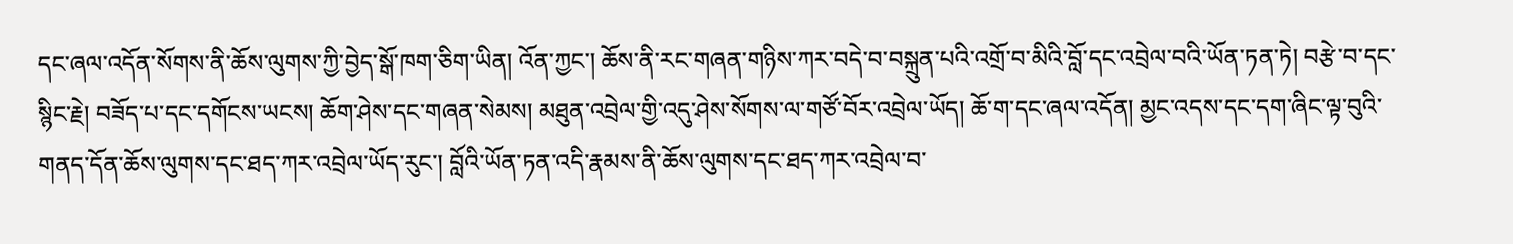དང་ཞལ་འདོན་སོགས་ནི་ཆོས་ལུགས་ཀྱི་བྱེད་སྒོ་ཁག་ཅིག་ཡིན། འོན་ཀྱང་། ཆོས་ནི་རང་གཞན་གཉིས་ཀར་བདེ་བ་བསྐྲུན་པའི་འགྲོ་བ་མིའི་བློ་དང་འབྲེལ་བའི་ཡོན་ཏན་ཏེ། བརྩེ་བ་དང་སྙིང་རྗེ། བཟོད་པ་དང་དགོངས་ཡངས། ཆོག་ཤེས་དང་གཞན་སེམས། མཐུན་འབྲེལ་གྱི་འདུ་ཤེས་སོགས་ལ་གཙོ་བོར་འབྲེལ་ཡོད། ཆོ་ག་དང་ཞལ་འདོན། མྱང་འདས་དང་དག་ཞིང་ལྟ་བུའི་གནད་དོན་ཆོས་ལུགས་དང་ཐད་ཀར་འབྲེལ་ཡོད་རུང་། བློའི་ཡོན་ཏན་འདི་རྣམས་ནི་ཆོས་ལུགས་དང་ཐད་ཀར་འབྲེལ་བ་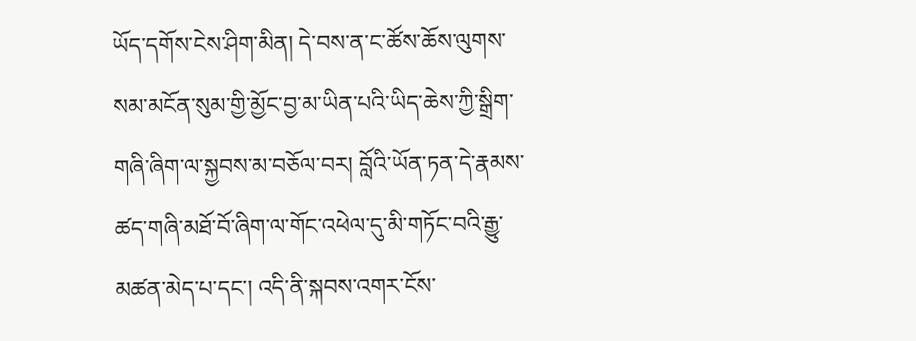ཡོད་དགོས་ངེས་ཤིག་མིན། དེ་བས་ན་ང་ཚོས་ཆོས་ལུགས་སམ་མངོན་སུམ་གྱི་མྱོང་བྱ་མ་ཡིན་པའི་ཡིད་ཆེས་ཀྱི་སྒྲིག་གཞི་ཞིག་ལ་སྐྱབས་མ་བཅོལ་བར། བློའི་ཡོན་ཏན་དེ་རྣམས་ཚད་གཞི་མཐོ་བོ་ཞིག་ལ་གོང་འཕེལ་དུ་མི་གཏོང་བའི་རྒྱུ་མཚན་མེད་པ་དང་། འདི་ནི་སྐབས་འགར་ངོས་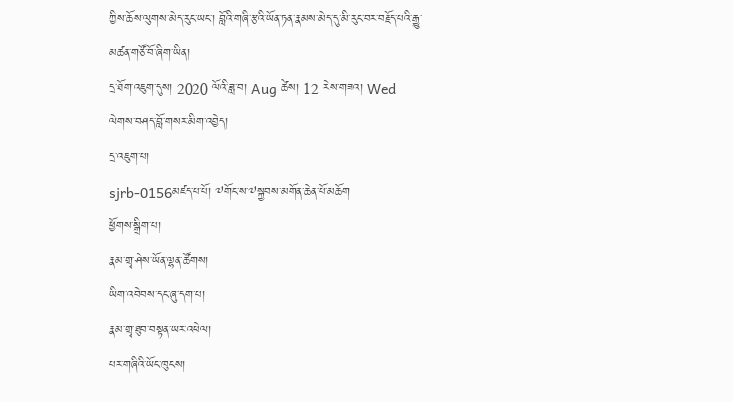ཀྱིས་ཆོས་ལུགས་མེད་རུང་ཡང་། བློའི་གཞི་རྩའི་ཡོན་ཏན་རྣམས་མེད་དུ་མི་རུང་བར་བརྗོད་པའི་རྒྱུ་མཚན་གཙོ་བོ་ཞིག་ཡིན།
དྲ་ཐོག་འཇུག་དུས། 2020 ལོའི་ཟླ་བ། Aug ཚེས། 12 རེས་གཟའ། Wed
ལེགས་བཤད་བློ་གསར་མིག་འབྱེད།
དྲ་འཇུག་པ།
sjrb-0156མཛད་པ་པོ། ༧གོང་ས་༧སྐྱབས་མགོན་ཆེན་པོ་མཆོག
ཕྱོགས་སྒྲིག་པ།
རྣམ་གྲྭ་ཤེས་ཡོན་ལྷན་ཚོགས།
ཡིག་འབེབས་དང་ཞུ་དག་པ།
རྣམ་གྲྭ་ཐུབ་བསྟན་ཡར་འཕེལ།
པར་གཞིའི་ཡོང་ཁུངས།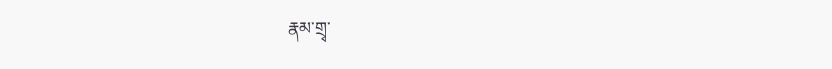རྣམ་གྲྭ་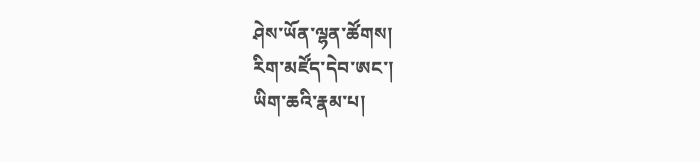ཤེས་ཡོན་ལྷན་ཚོགས།
རིག་མཛོད་དེབ་ཨང་།
ཡིག་ཆའི་རྣམ་པ།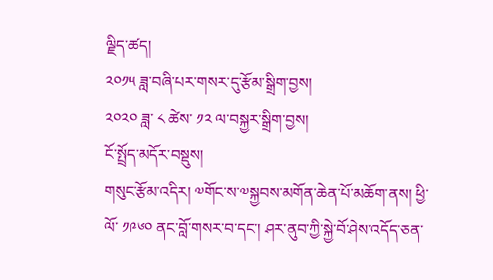ལྗིད་ཚད།
༢༠༡༥ ཟླ་བཞི་པར་གསར་དུ་རྩོམ་སྒྲིག་བྱས།
༢༠༢༠ ཟླ་ ༨ ཚེས་ ༡༢ ལ་བསྐྱར་སྒྲིག་བྱས།
ངོ་སྤྲོད་མདོར་བསྡུས།
གསུང་རྩོམ་འདིར། ༧གོང་ས་༧སྐྱབས་མགོན་ཆེན་པོ་མཆོག་ནས། ཕྱི་ལོ་ ༡༩༦༠ ནང་བློ་གསར་བ་དང་། ཤར་ནུབ་ཀྱི་སྐྱེ་བོ་ཤེས་འདོད་ཅན་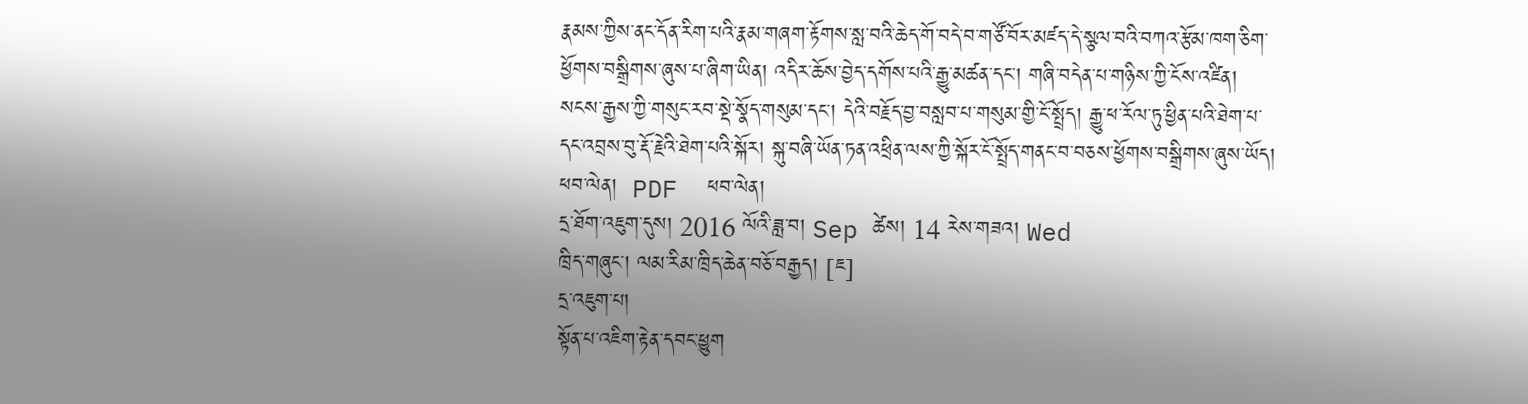རྣམས་ཀྱིས་ནང་དོན་རིག་པའི་རྣམ་གཞག་རྟོགས་སླ་བའི་ཆེད་གོ་བདེ་བ་གཙོ་བོར་མཛད་དེ་སྩལ་བའི་བཀའ་རྩོམ་ཁག་ཅིག་ཕྱོགས་བསྒྲིགས་ཞུས་པ་ཞིག་ཡིན། འདིར་ཆོས་བྱེད་དགོས་པའི་རྒྱུ་མཚན་དང་། གཞི་བདེན་པ་གཉིས་ཀྱི་ངོས་འཛིན། སངས་རྒྱས་ཀྱི་གསུང་རབ་སྡེ་སྣོད་གསུམ་དང་། དེའི་བརྗོད་བྱ་བསླབ་པ་གསུམ་གྱི་ངོ་སྤྲོད། རྒྱུ་ཕ་རོལ་ཏུ་ཕྱིན་པའི་ཐེག་པ་དང་འབྲས་བུ་རྡོ་རྗེའི་ཐེག་པའི་སྐོར། སྐུ་བཞི་ཡོན་ཏན་འཕྲིན་ལས་ཀྱི་སྐོར་ངོ་སྤྲོད་གནང་བ་བཅས་ཕྱོགས་བསྒྲིགས་ཞུས་ཡོད།
ཕབ་ལེན།  PDF  ཕབ་ལེན།
དྲ་ཐོག་འཇུག་དུས། 2016 ལོའི་ཟླ་བ། Sep ཚེས། 14 རེས་གཟའ། Wed
ཁྲིད་གཞུང་། ལམ་རིམ་ཁྲིད་ཆེན་བཅོ་བརྒྱད། [ཇ]
དྲ་འཇུག་པ།
སྟོན་པ་འཇིག་རྟེན་དབང་ཕྱུག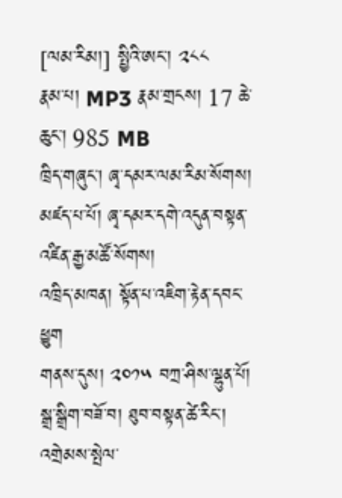[ལམ་རིམ།] སྤྱིའི་ཨང་། ༢༨༨
རྣམ་པ། MP3 རྣམ་གྲངས། 17 ཆེ་ཆུང་། 985 MB
ཁྲིད་གཞུང་། ཞྭ་དམར་ལམ་རིམ་སོགས།
མཛད་པ་པོ། ཞྭ་དམར་དགེ་འདུན་བསྟན་འཛིན་རྒྱ་མཚོ་སོགས།
འཁྲིད་མཁན། སྟོན་པ་འཇིག་རྟེན་དབང་ཕྱུག
གནས་དུས། ༢༠༡༥ བཀྲ་ཤིས་ལྷུན་པོ།
སྒྲ་སྒྲིག་བཟོ་བ། ཐུབ་བསྟན་ཚེ་རིང་།
འགྲེམས་སྤེལ་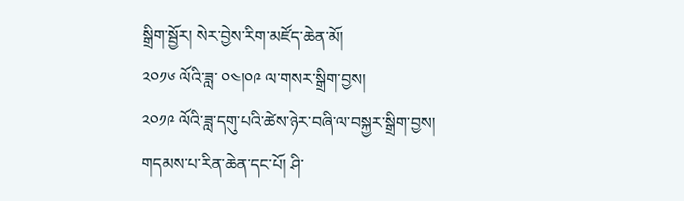སྒྲིག་སྦྱོར། སེར་བྱེས་རིག་མཛོད་ཆེན་མོ།
༢༠༡༦ ལོའི་ཟླ་ ༠༤།༠༩ ལ་གསར་སྒྲིག་བྱས།
༢༠༡༩ ལོའི་ཟླ་དགུ་པའི་ཚེས་ཉེར་བཞི་ལ་བསྐྱར་སྒྲིག་བྱས།
གདམས་པ་རིན་ཆེན་དང་པོ། ཤི་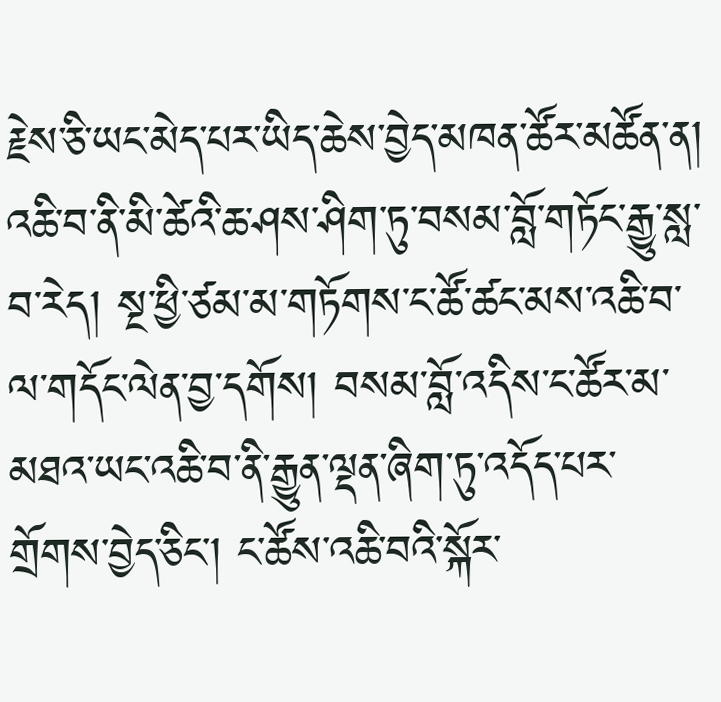རྗེས་ཅི་ཡང་མེད་པར་ཡིད་ཆེས་བྱེད་མཁན་ཚོར་མཚོན་ན། འཆི་བ་ནི་མི་ཚེའི་ཆ་ཤས་ཤིག་ཏུ་བསམ་བློ་གཏོང་རྒྱུ་སླ་བ་རེད། སྔ་ཕྱི་ཙམ་མ་གཏོགས་ང་ཚོ་ཚང་མས་འཆི་བ་ལ་གདོང་ལེན་བྱ་དགོས། བསམ་བློ་འདིས་ང་ཚོར་མ་མཐའ་ཡང་འཆི་བ་ནི་རྒྱུན་ལྡན་ཞིག་ཏུ་འདོད་པར་གྲོགས་བྱེད་ཅིང་། ང་ཚོས་འཆི་བའི་སྐོར་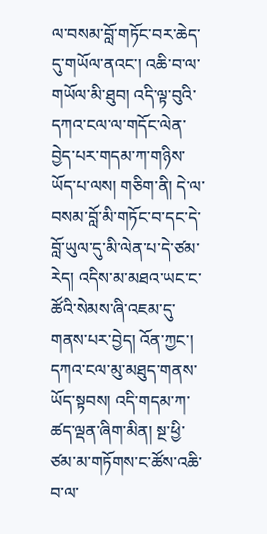ལ་བསམ་བློ་གཏོང་བར་ཆེད་དུ་གཡོལ་ནའང་། འཆི་བ་ལ་གཡོལ་མི་ཐུབ། འདི་ལྟ་བུའི་དཀའ་ངལ་ལ་གདོང་ལེན་བྱེད་པར་གདམ་ཀ་གཉིས་ཡོད་པ་ལས། གཅིག་ནི། དེ་ལ་བསམ་བློ་མི་གཏོང་བ་དང་དེ་བློ་ཡུལ་དུ་མི་ལེན་པ་དེ་ཙམ་རེད། འདིས་མ་མཐའ་ཡང་ང་ཚོའི་སེམས་ཞི་འཇམ་དུ་གནས་པར་བྱེད། འོན་ཀྱང་། དཀའ་ངལ་མུ་མཐུད་གནས་ཡོད་སྟབས། འདི་གདམ་ཀ་ཚད་ལྡན་ཞིག་མིན། སྔ་ཕྱི་ཙམ་མ་གཏོགས་ང་ཚོས་འཆི་བ་ལ་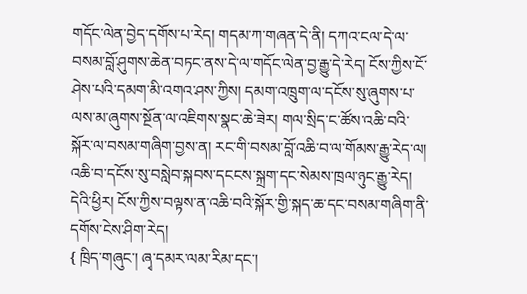གདོང་ལེན་བྱེད་དགོས་པ་རེད། གདམ་ཀ་གཞན་དེ་ནི། དཀའ་ངལ་དེ་ལ་བསམ་བློ་ཤུགས་ཆེན་བཏང་ནས་དེ་ལ་གདོང་ལེན་བྱ་རྒྱུ་དེ་རེད། ངོས་ཀྱིས་ངོ་ཤེས་པའི་དམག་མི་འགའ་ཤས་ཀྱིས། དམག་འཁྲུག་ལ་དངོས་སུ་ཞུགས་པ་ལས་མ་ཞུགས་སྔོན་ལ་འཇིགས་སྣང་ཆེ་ཟེར། གལ་སྲིད་ང་ཚོས་འཆི་བའི་སྐོར་ལ་བསམ་གཞིག་བྱས་ན། རང་གི་བསམ་བློ་འཆི་བ་ལ་གོམས་རྒྱུ་རེད་ལ། འཆི་བ་དངོས་སུ་བསླེབ་སྐབས་དངངས་སྐྲག་དང་སེམས་ཁྲལ་ཉུང་རྒྱུ་རེད། དེའི་ཕྱིར། ངོས་ཀྱིས་བལྟས་ན་འཆི་བའི་སྐོར་གྱི་སྐད་ཆ་དང་བསམ་གཞིག་ནི་དགོས་ངེས་ཤིག་རེད།
{ ཁྲིད་གཞུང་། ཞྭ་དམར་ལམ་རིམ་དང་།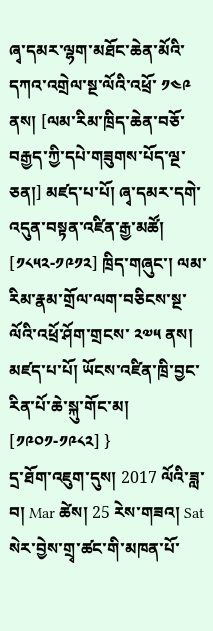ཞྭ་དམར་ལྷག་མཐོང་ཆེན་མོའི་དཀའ་འགྲེལ་སྔ་ལོའི་འཕྲོ་ ༡༤༩ ནས། [ལམ་རིམ་ཁྲིད་ཆེན་བཅོ་བརྒྱད་ཀྱི་དཔེ་གཟུགས་པོད་ལྔ་ཅན།] མཛད་པ་པོ། ཞྭ་དམར་དགེ་འདུན་བསྟན་འཛིན་རྒྱ་མཚོ། [༡༨༥༢-༡༩༡༢] ཁྲིད་གཞུང་། ལམ་རིམ་རྣམ་གྲོལ་ལག་བཅིངས་སྔ་ལོའི་འཕྲོ་ཤོག་གྲངས་ ༢༧༥ ནས། མཛད་པ་པོ། ཡོངས་འཛིན་ཁྲི་བྱང་རིན་པོ་ཆེ་སྐུ་གོང་མ། [༡༩༠༡-༡༩༨༢] }
དྲ་ཐོག་འཇུག་དུས། 2017 ལོའི་ཟླ་བ། Mar ཚེས། 25 རེས་གཟའ། Sat
སེར་བྱེས་གྲྭ་ཚང་གི་མཁན་པོ་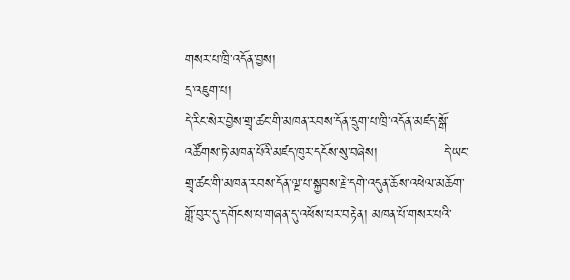གསར་པ་ཁྲི་འདོན་བྱས།
དྲ་འཇུག་པ།
དེ་རིང་སེར་བྱེས་གྲྭ་ཚང་གི་མཁན་རབས་དོན་དྲུག་པ་ཁྲི་འདོན་མཛད་སྒོ་འཚོགས་ཏེ་མཁན་པོའི་མཛད་ཁུར་དངོས་སུ་བཞེས།              དེ་ཡང་གྲྭ་ཚང་གི་མཁན་རབས་དོན་ལྔ་པ་སྐྱབས་རྗེ་དགེ་འདུན་ཆོས་འཕེལ་མཆོག་གློ་བུར་དུ་དགོངས་པ་གཞན་དུ་འཕོས་པར་བརྟེན། མཁན་པོ་གསར་པའི་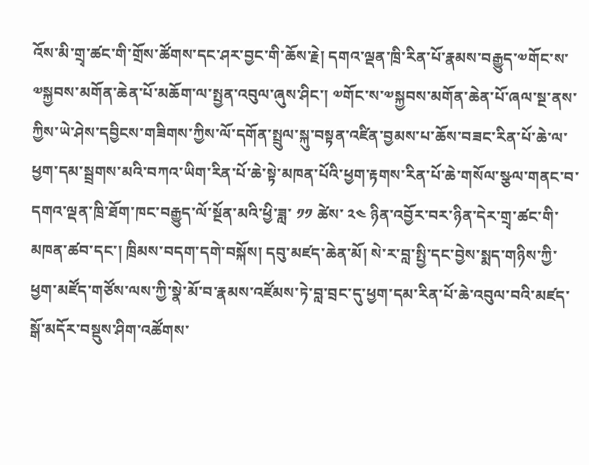འོས་མི་གྲྭ་ཚང་གི་གྲོས་ཚོགས་དང་ཤར་བྱང་གི་ཆོས་རྗེ། དགའ་ལྡན་ཁྲི་རིན་པོ་རྣམས་བརྒྱུད་༧གོང་ས་༧སྐྱབས་མགོན་ཆེན་པོ་མཆོག་ལ་སྤྱན་འབུལ་ཞུས་ཤིང་། ༧གོང་ས་༧སྐྱབས་མགོན་ཆེན་པོ་ཞལ་སྔ་ནས་ཀྱིས་ཡེ་ཤེས་དབྱིངས་གཟིགས་ཀྱིས་ལོ་དགོན་སྤྲུལ་སྐུ་བསྟན་འཛིན་བྱམས་པ་ཆོས་བཟང་རིན་པོ་ཆེ་ལ་ཕྱག་དམ་སྦྲགས་མའི་བཀའ་ཡིག་རིན་པོ་ཆེ་སྟེ་མཁན་པོའི་ཕྱག་རྟགས་རིན་པོ་ཆེ་གསོལ་སྩལ་གནང་བ་དགའ་ལྡན་ཁྲི་ཐོག་ཁང་བརྒྱུད་ལོ་སྔོན་མའི་ཕྱི་ཟླ་ ༡༡ ཚེས་ ༢༤ ཉིན་འབྱོར་བར་ཉིན་དེར་གྲྭ་ཚང་གི་མཁན་ཚབ་དང་། ཁྲིམས་བདག་དགེ་བསྐོས། དབུ་མཛད་ཆེན་མོ། སེ་ར་བླ་སྤྱི་དང་བྱེས་སྨད་གཉིས་ཀྱི་ཕྱག་མཛོད་གཙོས་ལས་ཀྱི་སྣེ་མོ་བ་རྣམས་འཛོམས་ཏེ་བླ་བྲང་དུ་ཕྱག་དམ་རིན་པོ་ཆེ་འབུལ་བའི་མཛད་སྒོ་མདོར་བསྡུས་ཤིག་འཚོགས་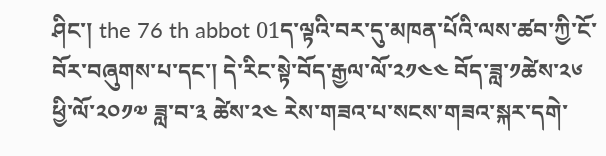ཤིང་། the 76 th abbot 01ད་ལྟའི་བར་དུ་མཁན་པོའི་ལས་ཚབ་ཀྱི་ངོ་བོར་བཞུགས་པ་དང་། དེ་རིང་སྟེ་བོད་རྒྱལ་ལོ་༢༡༤༤ བོད་ཟླ་༡ཚེས་༢༦ ཕྱི་ལོ་༢༠༡༧ ཟླ་བ་༣ ཚེས་༢༤ རེས་གཟའ་པ་སངས་གཟའ་སྐར་དགེ་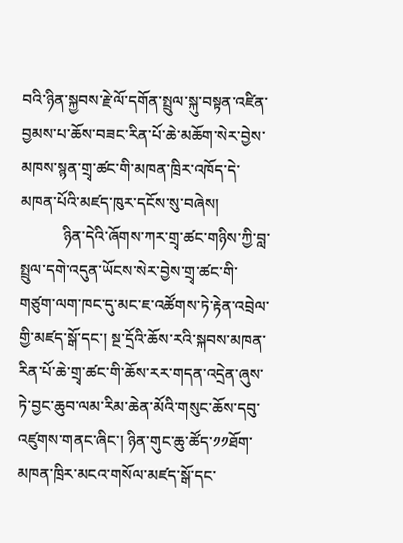བའི་ཉིན་སྐྱབས་རྗེ་ལོ་དགོན་སྤྲུལ་སྐུ་བསྟན་འཛིན་བྱམས་པ་ཆོས་བཟང་རིན་པོ་ཆེ་མཆོག་སེར་བྱེས་མཁས་སྙན་གྲྭ་ཚང་གི་མཁན་ཁྲིར་འཁོད་དེ་མཁན་པོའི་མཛད་ཁུར་དངོས་སུ་བཞེས།
           ཉིན་དེའི་ཞོགས་ཀར་གྲྭ་ཚང་གཉིས་ཀྱི་བླ་སྤྲུལ་དགེ་འདུན་ཡོངས་སེར་བྱེས་གྲྭ་ཚང་གི་གཙུག་ལག་ཁང་དུ་མང་ཇ་འཚོགས་ཏེ་རྟེན་འབྲེལ་གྱི་མཛད་སྒོ་དང་། སྔ་དྲོའི་ཆོས་རའི་སྐབས་མཁན་རིན་པོ་ཆེ་གྲྭ་ཚང་གི་ཆོས་རར་གདན་འདྲེན་ཞུས་ཏེ་བྱང་ཆུབ་ལམ་རིམ་ཆེན་མོའི་གསུང་ཆོས་དབུ་འཛུགས་གནང་ཞིང་། ཉིན་གུང་ཆུ་ཚོད་༡༡ཐོག་མཁན་ཁྲིར་མངའ་གསོལ་མཛད་སྒོ་དང་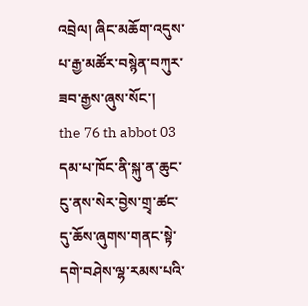འབྲེལ། ཞིང་མཆོག་འདུས་པ་རྒྱ་མཚོར་བསྙེན་བཀུར་ཟབ་རྒྱས་ཞུས་སོང་།
the 76 th abbot 03   དམ་པ་ཁོང་ནི་སྐུ་ན་ཆུང་ངུ་ནས་སེར་བྱེས་གྲྭ་ཚང་དུ་ཆོས་ཞུགས་གནང་སྟེ་དགེ་བཤེས་ལྷ་རམས་པའི་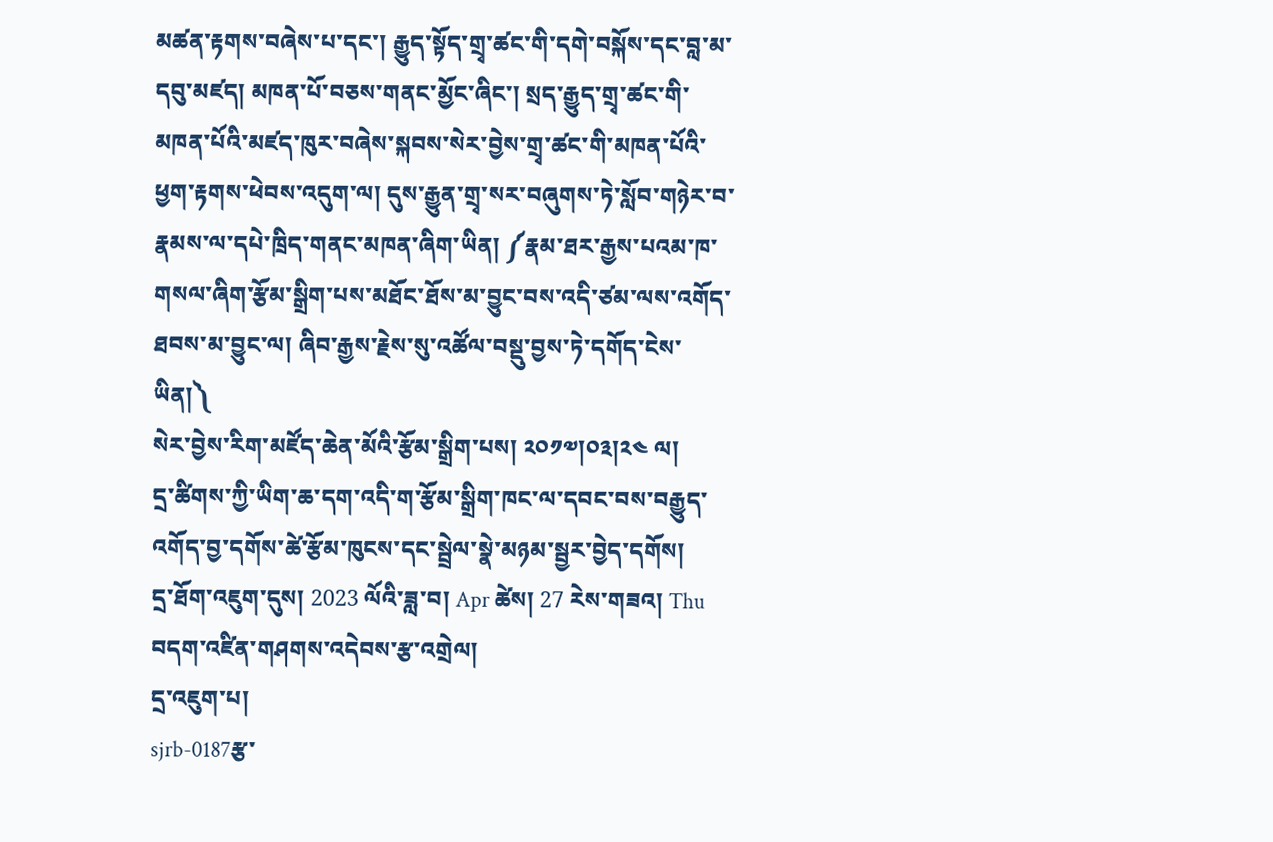མཚན་རྟགས་བཞེས་པ་དང་། རྒྱུད་སྟོད་གྲྭ་ཚང་གི་དགེ་བསྐོས་དང་བླ་མ་དབུ་མཛད། མཁན་པོ་བཅས་གནང་མྱོང་ཞིང་། སྲད་རྒྱུད་གྲྭ་ཚང་གི་མཁན་པོའི་མཛད་ཁུར་བཞེས་སྐབས་སེར་བྱེས་གྲྭ་ཚང་གི་མཁན་པོའི་ཕྱག་རྟགས་ཕེབས་འདུག་ལ། དུས་རྒྱུན་གྲྭ་སར་བཞུགས་ཏེ་སློབ་གཉེར་བ་རྣམས་ལ་དཔེ་ཁྲིད་གནང་མཁན་ཞིག་ཡིན། ༼རྣམ་ཐར་རྒྱས་པའམ་ཁ་གསལ་ཞིག་རྩོམ་སྒྲིག་པས་མཐོང་ཐོས་མ་བྱུང་བས་འདི་ཙམ་ལས་འགོད་ཐབས་མ་བྱུང་ལ། ཞིབ་རྒྱས་རྗེས་སུ་འཚོལ་བསྡུ་བྱས་ཏེ་དགོད་ངེས་ཡིན།༽
སེར་བྱེས་རིག་མཛོད་ཆེན་མོའི་རྩོམ་སྒྲིག་པས། ༢༠༡༧།༠༣།༢༤ ལ།
དྲ་ཚིགས་ཀྱི་ཡིག་ཆ་དག་འདི་ག་རྩོམ་སྒྲིག་ཁང་ལ་དབང་བས་བརྒྱུད་འགོད་བྱ་དགོས་ཚེ་རྩོམ་ཁུངས་དང་སྦྲེལ་སྣེ་མཉམ་སྦྱར་བྱེད་དགོས།
དྲ་ཐོག་འཇུག་དུས། 2023 ལོའི་ཟླ་བ། Apr ཚེས། 27 རེས་གཟའ། Thu
བདག་འཛིན་གཤགས་འདེབས་རྩ་འགྲེལ།
དྲ་འཇུག་པ།
sjrb-0187རྩ་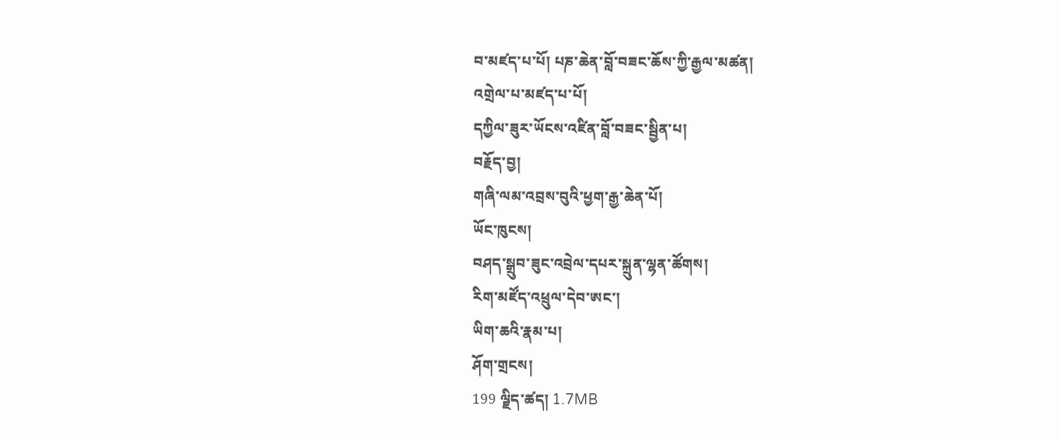བ་མཛད་པ་པོ། པཎ་ཆེན་བློ་བཟང་ཆོས་ཀྱི་རྒྱལ་མཚན།
འགྲེལ་པ་མཛད་པ་པོ།
དཀྱིལ་ཟུར་ཡོངས་འཛིན་བློ་བཟང་སྦྱིན་པ།
བརྗོད་བྱ།
གཞི་ལམ་འབྲས་བུའི་ཕྱག་རྒྱ་ཆེན་པོ།
ཡོང་ཁུངས།
བཤད་སྒྲུབ་ཟུང་འབྲེལ་དཔར་སྐྲུན་ལྷན་ཚོགས།
རིག་མཛོད་འཕྲུལ་དེབ་ཨང་།
ཡིག་ཆའི་རྣམ་པ།
ཤོག་གྲངས།
199 ལྗིད་ཚད། 1.7MB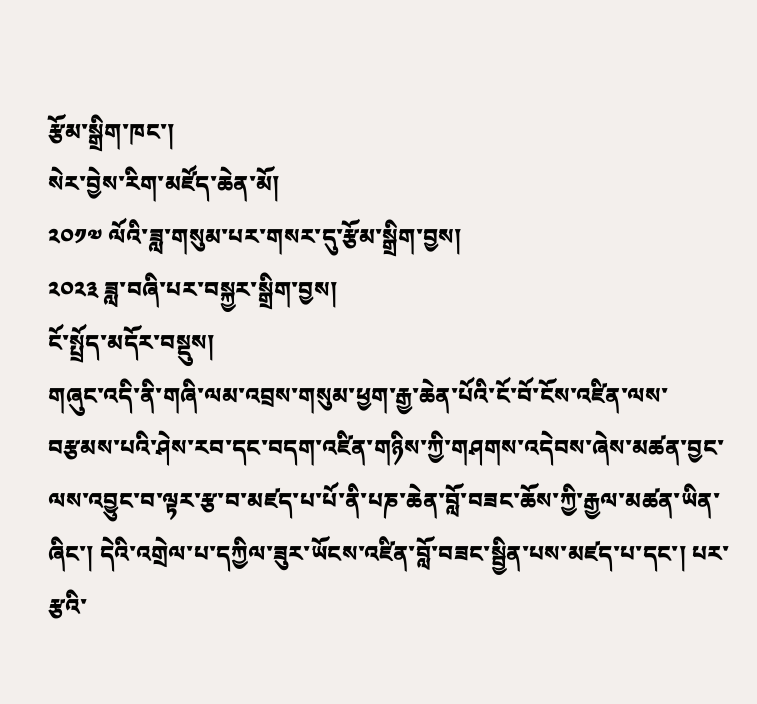རྩོམ་སྒྲིག་ཁང་།
སེར་བྱེས་རིག་མཛོད་ཆེན་མོ།
༢༠༡༧ ལོའི་ཟླ་གསུམ་པར་གསར་དུ་རྩོམ་སྒྲིག་བྱས།
༢༠༢༣ ཟླ་བཞི་པར་བསྐྱར་སྒྲིག་བྱས།
ངོ་སྤྲོད་མདོར་བསྡུས།
གཞུང་འདི་ནི་གཞི་ལམ་འབྲས་གསུམ་ཕྱག་རྒྱ་ཆེན་པོའི་ངོ་བོ་ངོས་འཛིན་ལས་བརྩམས་པའི་ཤེས་རབ་དང་བདག་འཛིན་གཉིས་ཀྱི་གཤགས་འདེབས་ཞེས་མཚན་བྱང་ལས་འབྱུང་བ་ལྟར་རྩ་བ་མཛད་པ་པོ་ནི་པཎ་ཆེན་བློ་བཟང་ཆོས་ཀྱི་རྒྱལ་མཚན་ཡིན་ཞིང་། དེའི་འགྲེལ་པ་དཀྱིལ་ཟུར་ཡོངས་འཛིན་བློ་བཟང་སྦྱིན་པས་མཛད་པ་དང་། པར་རྩའི་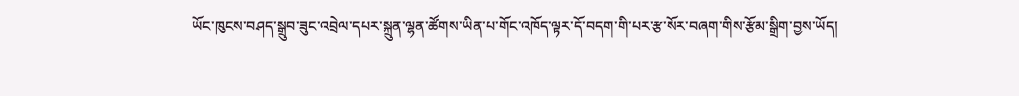ཡོང་ཁུངས་བཤད་སྒྲུབ་ཟུང་འབྲེལ་དཔར་སྐྲུན་ལྷན་ཚོགས་ཡིན་པ་གོང་འཁོད་ལྟར་དོ་བདག་གི་པར་རྩ་སོར་བཞག་གིས་རྩོམ་སྒྲིག་བྱས་ཡོད།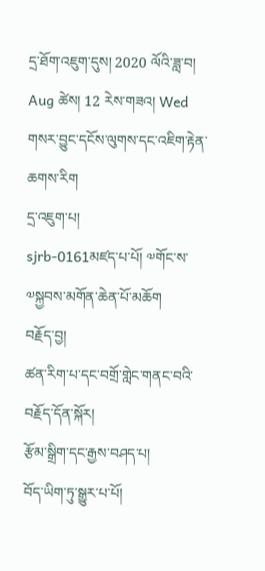དྲ་ཐོག་འཇུག་དུས། 2020 ལོའི་ཟླ་བ། Aug ཚེས། 12 རེས་གཟའ། Wed
གསར་བྱུང་དངོས་ལུགས་དང་འཇིག་རྟེན་ཆགས་རིག
དྲ་འཇུག་པ།
sjrb-0161མཛད་པ་པོ། ༧གོང་ས་༧སྐྱབས་མགོན་ཆེན་པོ་མཆོག
བརྗོད་བྱ།
ཚན་རིག་པ་དང་བགྲོ་གླེང་གནང་བའི་བརྗོད་དོན་སྐོར།
རྩོམ་སྒྲིག་དང་རྒྱས་བཤད་པ།
བོད་ཡིག་ཏུ་སྒྱུར་པ་པོ།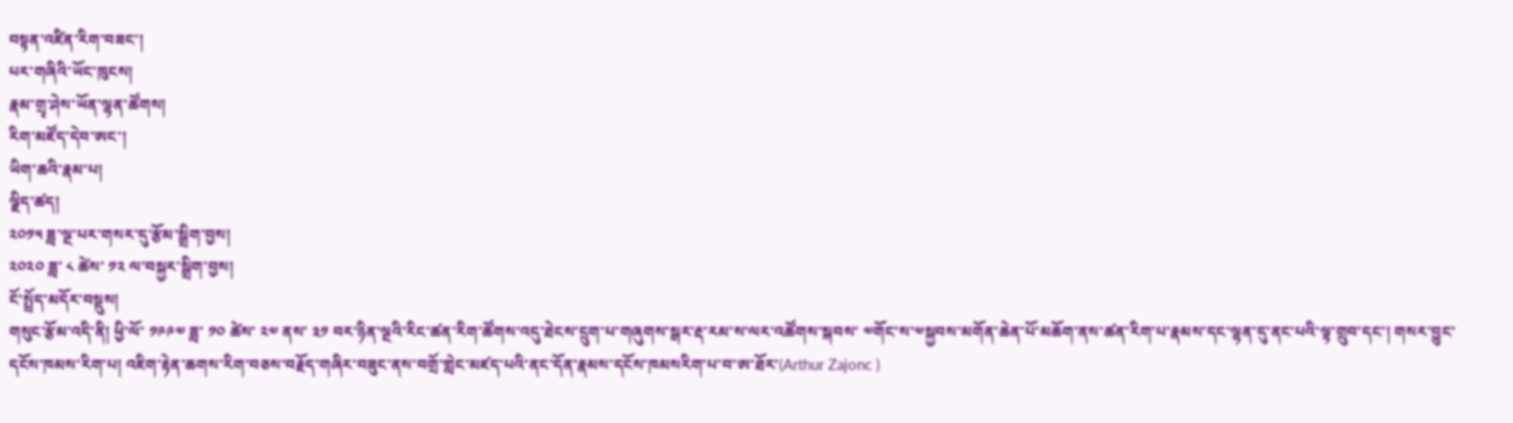བསྟན་འཛིན་རིག་བཟང་།
པར་གཞིའི་ཡོང་ཁུངས།
རྣམ་གྲྭ་ཤེས་ཡོན་ལྷན་ཚོགས།
རིག་མཛོད་དེབ་ཨང་།
ཡིག་ཆའི་རྣམ་པ།
ལྗིད་ཚད།
༢༠༡༥ ཟླ་ལྔ་པར་གསར་དུ་རྩོམ་སྒྲིག་བྱས།
༢༠༢༠ ཟླ་ ༨ ཚེས་ ༡༢ ལ་བསྐྱར་སྒྲིག་བྱས།
ངོ་སྤྲོད་མདོར་བསྡུས།
གསུང་རྩོམ་འདི་ནི། ཕྱི་ལོ་ ༡༩༩༧ ཟླ་ ༡༠ ཚེས་ ༢༧ ནས་ ༣༡ བར་ཉིན་ལྔའི་རིང་ཚན་རིག་ཚོགས་འདུ་ཐེངས་དྲུག་པ་གཞུགས་སྒར་རྡ་རམ་ས་ལར་འཚོགས་སྐབས་ ༧གོང་ས་༧སྐྱབས་མགོན་ཆེན་པོ་མཆོག་ནས་ཚན་རིག་པ་རྣམས་དང་ལྷན་དུ་ནང་པའི་ལྟ་གྲུབ་དང་། གསར་བྱུང་དངོས་ཁམས་རིག་པ། འཇིག་རྟེན་ཆགས་རིག་བཅས་བརྗོད་གཞིར་བཟུང་ནས་བགྲོ་གླེང་མཛད་པའི་ནང་དོན་རྣམས་དངོས་ཁམསརིག་པ་བ་ཨ་ཐོར་(Arthur Zajonc )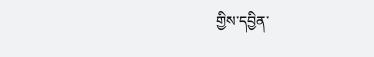གྱིས་དབྱིན་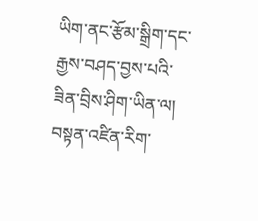ཡིག་ནང་རྩོམ་སྒྲིག་དང་རྒྱས་བཤད་བྱས་པའི་ཟིན་བྲིས་ཤིག་ཡིན་ལ། བསྟན་འཛིན་རིག་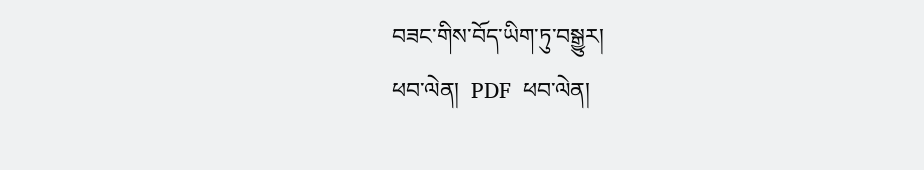བཟང་གིས་བོད་ཡིག་ཏུ་བསྒྱུར།
ཕབ་ལེན།  PDF  ཕབ་ལེན།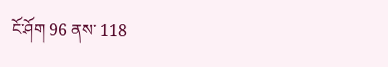ངོ་ཤོག 96 ནས་ 118